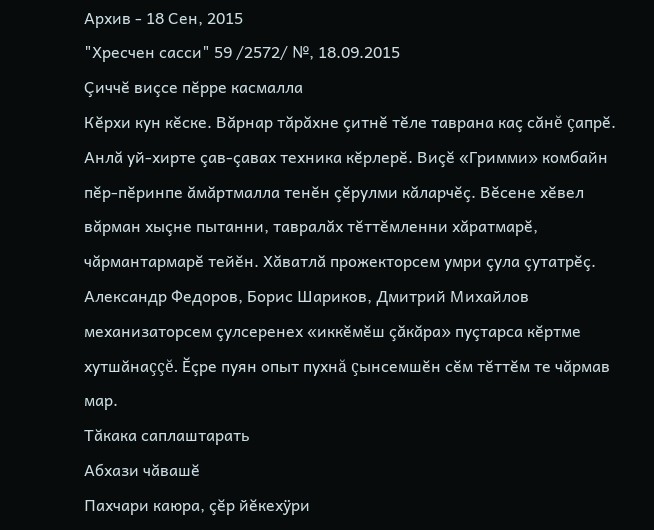Архив - 18 Сен, 2015
"Хресчен сасси" 59 /2572/ №, 18.09.2015
Çиччĕ виçсе пĕрре касмалла
Кĕрхи кун кĕске. Вăрнар тăрăхне çитнĕ тĕле таврана каç сăнĕ çапрĕ. Анлă уй-хирте çав-çавах техника кĕрлерĕ. Виçĕ «Гримми» комбайн пĕр-пĕринпе ăмăртмалла тенĕн çĕрулми кăларчĕç. Вĕсене хĕвел вăрман хыçне пытанни, тавралăх тĕттĕмленни хăратмарĕ, чăрмантармарĕ тейĕн. Хăватлă прожекторсем умри çула çутатрĕç. Александр Федоров, Борис Шариков, Дмитрий Михайлов механизаторсем çулсеренех «иккĕмĕш çăкăра» пуçтарса кĕртме хутшăнаççĕ. Ĕçре пуян опыт пухнă çынсемшĕн сĕм тĕттĕм те чăрмав мар.
Тăкака саплаштарать
Абхази чăвашĕ
Пахчари каюра, çĕр йĕкехÿри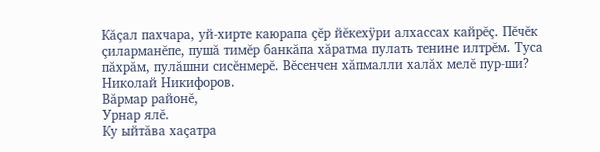Кăçал пахчара, уй-хирте каюрапа çĕр йĕкехÿри алхассах кайрĕç. Пĕчĕк çиларманĕпе, пушă тимĕр банкăпа хăратма пулать тенине илтрĕм. Туса пăхрăм, пулăшни сисĕнмерĕ. Вĕсенчен хăпмалли халăх мелĕ пур-ши?
Николай Никифоров.
Вăрмар районĕ,
Урнар ялĕ.
Ку ыйтăва хаçатра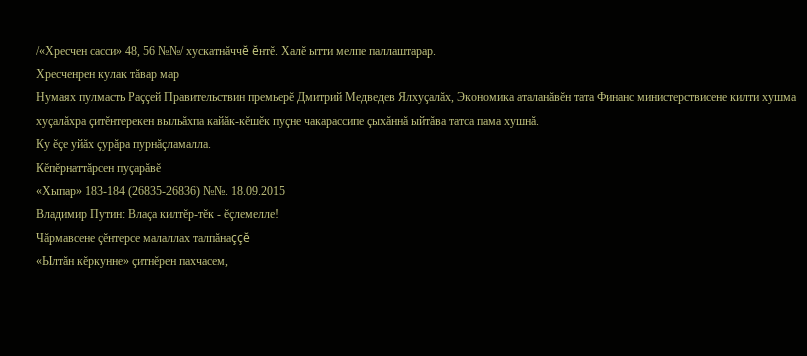/«Хресчен сасси» 48, 56 №№/ хускатнăччĕ ĕнтĕ. Халĕ ытти мелпе паллаштарар.
Хресченрен кулак тăвар мар
Нумаях пулмасть Раççей Правительствин премьерĕ Дмитрий Медведев Ялхуçалăх, Экономика аталанăвĕн тата Финанс министерствисене килти хушма хуçалăхра çитĕнтерекен выльăхпа кайăк-кĕшĕк пуçне чакарассипе çыхăннă ыйтăва татса пама хушнă.
Ку ĕçе уйăх çурăра пурнăçламалла.
Кĕпĕрнаттăрсен пуçарăвĕ
«Хыпар» 183-184 (26835-26836) №№. 18.09.2015
Владимир Путин: Влаçа килтĕр-тĕк - ĕçлемелле!
Чăрмавсене çĕнтерсе малаллах талпăнаççĕ
«Ылтăн кĕркунне» çитнĕрен пахчасем,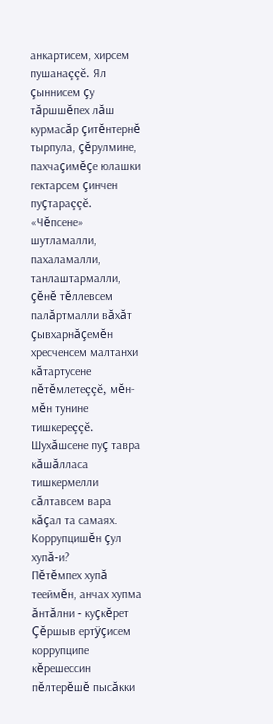анкартисем, хирсем пушанаççĕ. Ял çыннисем çу тăршшĕпех лăш курмасăр çитĕнтернĕ тырпула, çĕрулмине, пахчаçимĕçе юлашки гектарсем çинчен пуçтараççĕ. «Чĕпсене» шутламалли, пахаламалли, танлаштармалли, çĕнĕ тĕллевсем палăртмалли вăхăт çывхарнăçемĕн хресченсем малтанхи кăтартусене пĕтĕмлетеççĕ, мĕн-мĕн тунине тишкереççĕ. Шухăшсене пуç тавра кăшăлласа тишкермелли сăлтавсем вара кăçал та самаях.
Коррупцишĕн çул хупă-и?
Пĕтĕмпех хупă тееймĕн, анчах хупма ăнтăлни ‐ куçкĕрет
Çĕршыв ертÿçисем коррупципе кĕрешессин пĕлтерĕшĕ пысăкки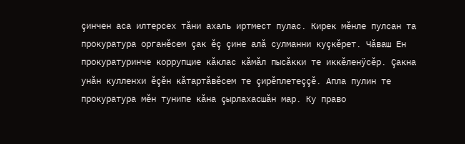çинчен аса илтерсех тăни ахаль иртмест пулас. Кирек мĕнле пулсан та прокуратура органĕсем çак ĕç çине алă сулманни куçкĕрет. Чăваш Ен прокуратуринче коррупцие кăклас кăмăл пысăкки те иккĕленÿсĕр. Çакна унăн кулленхи ĕçĕн кăтартăвĕсем те çирĕплетеççĕ. Апла пулин те прокуратура мĕн тунипе кăна çырлахасшăн мар. Ку право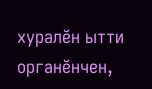хуралĕн ытти органĕнчен,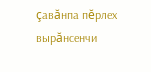çавăнпа пĕрлех вырăнсенчи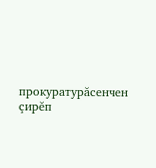прокуратурăсенчен çирĕп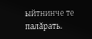ыйтнинче те палăрать.